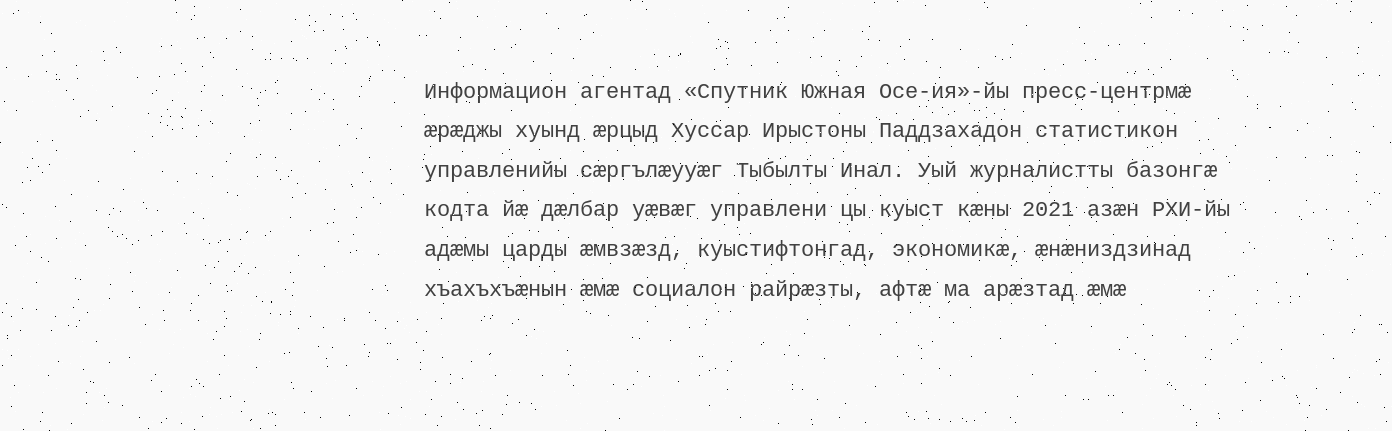Информацион агентад «Спутник Южная Осе-ия»-йы пресс-центрмæ æрæджы хуынд æрцыд Хуссар Ирыстоны Паддзахадон статистикон управленийы сæргълæууæг Тыбылты Инал. Уый журналистты базонгæ кодта йæ дæлбар уæвæг управлени цы куыст кæны 2021 азæн РХИ-йы адæмы царды æмвзæзд, куыстифтонгад, экономикæ, æнæниздзинад хъахъхъæнын æмæ социалон райрæзты, афтæ ма арæзтад æмæ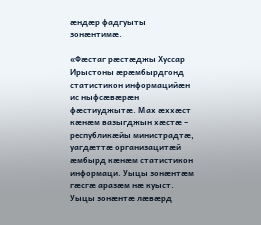æндæр фадгуыты зонæнтимæ.

«Фæстаг рæстæджы Хуссар Ирыстоны æрæмбырдгонд статистикон информацийæн ис ныфсæвæрæн фæстиуджытæ. Мах æххæст кæнæм вазыгджын хæстæ – республикæйы министрадтæ, уагдæттæ организацитæй æмбырд кæнæм статистикон информаци. Уыцы зонæнтæм гæсгæ аразæм нæ куыст. Уыцы зонæнтæ лæвæрд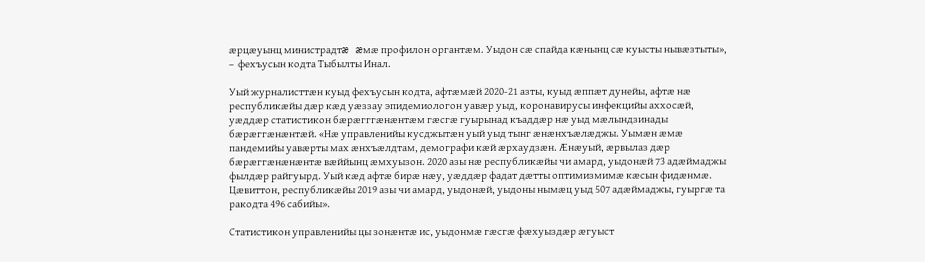æрцæуынц министрадтæ æмæ профилон органтæм. Уыдон сæ спайда кæнынц сæ куысты нывæзтыты», –  фехъусын кодта Тыбылты Инал.

Уый журналисттæн куыд фехъусын кодта, афтæмæй 2020-21 азты, куыд æппæт дунейы, афтæ нæ республикæйы дæр кæд уæззау эпидемиологон уавæр уыд, коронавирусы инфекцийы аххосæй, уæддæр статистикон бæрæгггæнæнтæм гæсгæ гуырынад къаддæр нæ уыд мæлындзинады бæрæггæнæнтæй. «Нæ управленийы кусджытæн уый уыд тынг æнæнхъæлæджы. Уымæн æмæ пандемийы уавæрты мах æнхъæлдтам, демографи кæй æрхаудзæн. Æнæуый, æрвылаз дæр бæрæггæнæнæнтæ вæййынц æмхуызон. 2020 азы нæ республикæйы чи амард, уыдонæй 73 адæймаджы фылдæр райгуырд. Уый кæд афтæ бирæ нæу, уæддæр фадат дæтты оптимизмимæ кæсын фидæнмæ. Цæвиттон, республикæйы 2019 азы чи амард, уыдонæй, уыдоны нымæц уыд 507 адæймаджы, гуыргæ та ракодта 496 сабийы».

Статистикон управленийы цы зонæнтæ ис, уыдонмæ гæсгæ фæхуыздæр æгуыст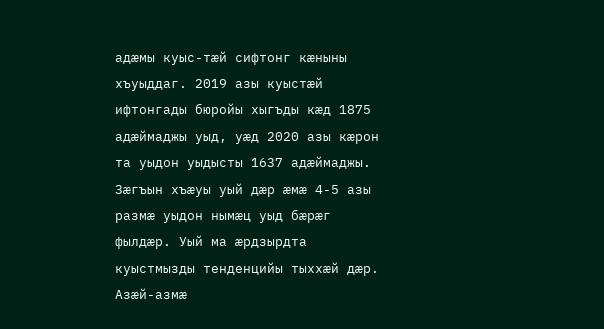адæмы куыс-тæй сифтонг кæныны хъуыддаг. 2019 азы куыстæй ифтонгады бюройы хыгъды кæд 1875 адæймаджы уыд, уæд 2020 азы кæрон та уыдон уыдысты 1637 адæймаджы. Зæгъын хъæуы уый дæр æмæ 4-5 азы размæ уыдон нымæц уыд бæрæг фылдæр. Уый ма æрдзырдта куыстмызды тенденцийы тыххæй дæр. Азæй-азмæ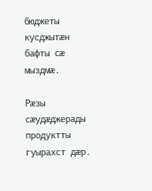бюджеты кусджытæн бафты сæ мыздмæ.

Рæзы сæудæджерады продуктты гуырахст дæр.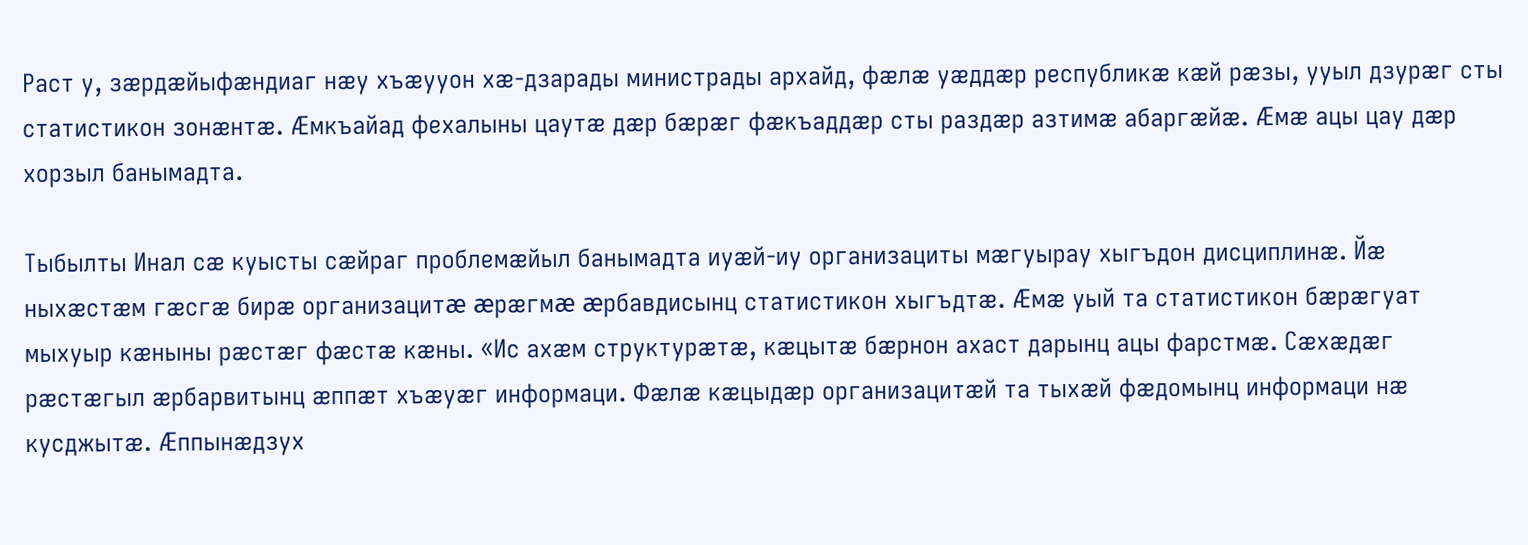Раст у, зæрдæйыфæндиаг нæу хъæууон хæ-дзарады министрады архайд, фæлæ уæддæр республикæ кæй рæзы, ууыл дзурæг сты статистикон зонæнтæ. Æмкъайад фехалыны цаутæ дæр бæрæг фæкъаддæр сты раздæр азтимæ абаргæйæ. Æмæ ацы цау дæр хорзыл банымадта.

Тыбылты Инал сæ куысты сæйраг проблемæйыл банымадта иуæй-иу организациты мæгуырау хыгъдон дисциплинæ. Йæ ныхæстæм гæсгæ бирæ организацитæ æрæгмæ æрбавдисынц статистикон хыгъдтæ. Æмæ уый та статистикон бæрæгуат мыхуыр кæныны рæстæг фæстæ кæны. «Ис ахæм структурæтæ, кæцытæ бæрнон ахаст дарынц ацы фарстмæ. Сæхæдæг рæстæгыл æрбарвитынц æппæт хъæуæг информаци. Фæлæ кæцыдæр организацитæй та тыхæй фæдомынц информаци нæ кусджытæ. Æппынæдзух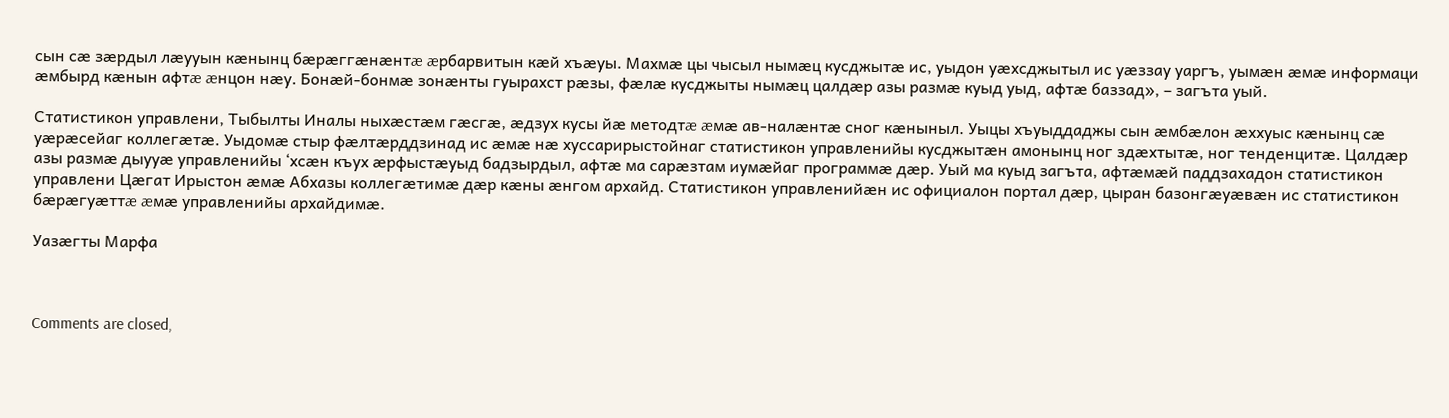сын сæ зæрдыл лæууын кæнынц бæрæггæнæнтæ æрбарвитын кæй хъæуы. Махмæ цы чысыл нымæц кусджытæ ис, уыдон уæхсджытыл ис уæззау уаргъ, уымæн æмæ информаци æмбырд кæнын афтæ æнцон нæу. Бонæй-бонмæ зонæнты гуырахст рæзы, фæлæ кусджыты нымæц цалдæр азы размæ куыд уыд, афтæ баззад», – загъта уый.

Статистикон управлени, Тыбылты Иналы ныхæстæм гæсгæ, æдзух кусы йæ методтæ æмæ ав-налæнтæ сног кæныныл. Уыцы хъуыддаджы сын æмбæлон æххуыс кæнынц сæ уæрæсейаг коллегæтæ. Уыдомæ стыр фæлтæрддзинад ис æмæ нæ хуссарирыстойнаг статистикон управленийы кусджытæн амонынц ног здæхтытæ, ног тенденцитæ. Цалдæр азы размæ дыууæ управленийы ‘хсæн къух æрфыстæуыд бадзырдыл, афтæ ма сарæзтам иумæйаг программæ дæр. Уый ма куыд загъта, афтæмæй паддзахадон статистикон управлени Цæгат Ирыстон æмæ Абхазы коллегæтимæ дæр кæны æнгом архайд. Статистикон управленийæн ис официалон портал дæр, цыран базонгæуæвæн ис статистикон бæрæгуæттæ æмæ управленийы архайдимæ.

Уазæгты Марфа



Comments are closed,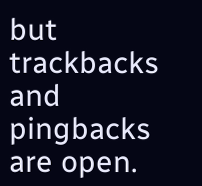but trackbacks and pingbacks are open.